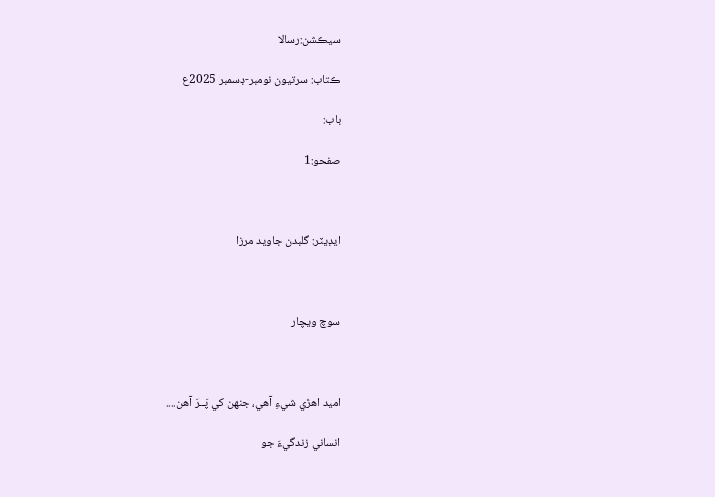سيڪشن:رسالا

ڪتاب: سرتيون نومبر-ڊسمبر 2025ع

باب:

صفحو:1



ايڊيٽر: گلبدن جاويد مرزا



سوچ ويچار



اميد اهڙي شيءِ آهي، جنهن کي پَــرَ آهن....

انساني زندگيءَ جو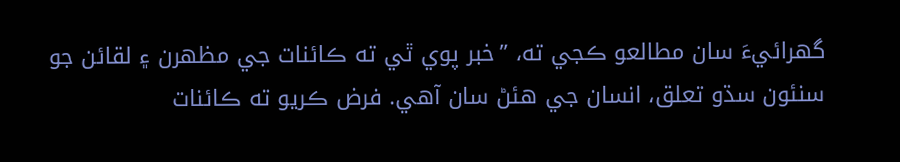گهرائيءَ سان مطالعو ڪجي ته، ”خبر پوي ٿي ته ڪائنات جي مظهرن ۽ لقائن جو سنئون سڌو تعلق، انسان جي هئڻ سان آهي. فرض ڪريو ته ڪائنات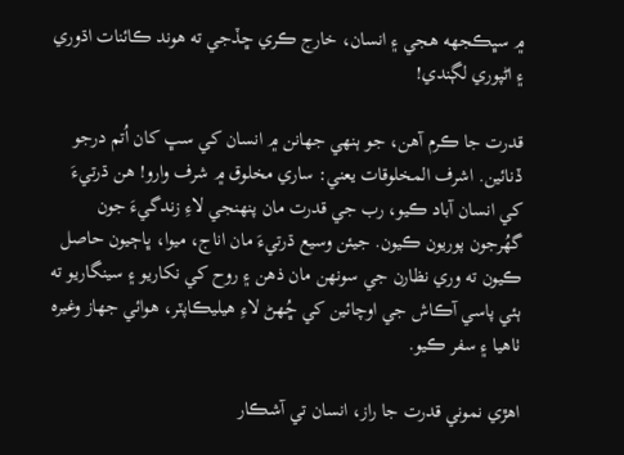۾ سڀڪجهه هجي ۽ انسان، خارج ڪري ڇڏجي ته هوند ڪائنات اڌوري ۽ اڻپوري لڳندي!

قدرت جا ڪرم آهن، جو ٻنهي جهانن ۾ انسان کي سڀ کان اُتم درجو ڏنائين. اشرف المخلوقات يعني: ساري مخلوق ۾ شرف وارو! هن ڌرتيءَ کي انسان آباد ڪيو، رب جي قدرت مان پنهنجي لاءِ زندگيءَ جون گهُرجون پوريون ڪيون. جيئن وسيع ڌرتيءَ مان اناج، ميوا، ڀاڄيون حاصل ڪيون ته وري نظارن جي سونهن مان ذهن ۽ روح کي نکاريو ۽ سينگاريو ته ٻئي پاسي آڪاش جي اوچائين کي ڇُهڻ لاءِ هيليڪاپٽر، هوائي جهاز وغيره ٺاهيا ۽ سفر ڪيو.

اهڙي نموني قدرت جا راز، انسان تي آشڪار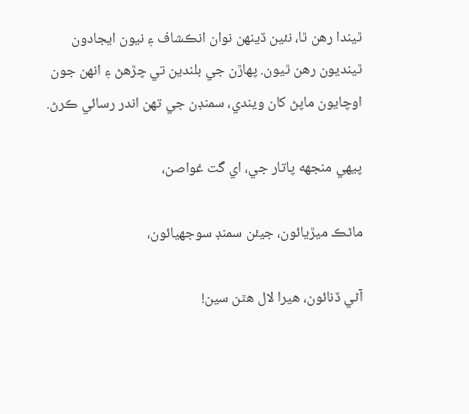ٿيندا رهن ٿا، نئين ڏينهن نوان انڪشاف ۽ نيون ايجادون ٿينديون رهن ٿيون. پهاڙن جي بلندين تي چڙهڻ ۽ انهن جون اوچايون ماپڻ کان ويندي، سمنڊن جي تهن اندر رسائي ڪرڻ.

پيهي منجهه پاتار جي، اي گَت غواصن،

ماڻڪ ميڙيائون، جيئن سمنڊ سوجهيائون،

آڻي ڏنائون، هيرا لال هٿن سين!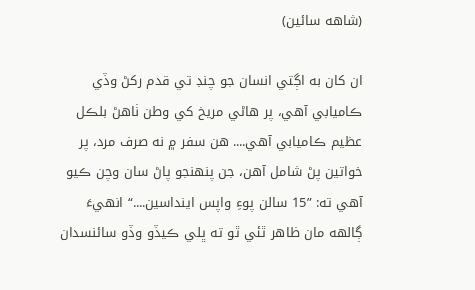(شاهه سائين)

ان کان به اڳتي انسان جو چنڊ تي قدم رکڻ وڏي ڪاميابي آهي، پر هاڻي مريخ کي وطن ٺاهڻ بلڪل عظيم ڪاميابي آهي.... هن سفر ۾ نه صرف مرد، پر خواتين پڻ شامل آهن، جن پنهنجو پاڻ سان وچن ڪيو آهي ته: ”15 سالن پوءِ واپس اينداسين....“ انهيءَ ڳالهه مان ظاهر ٿئي ٿو ته ڀلي ڪيڏو وڏو سائنسدان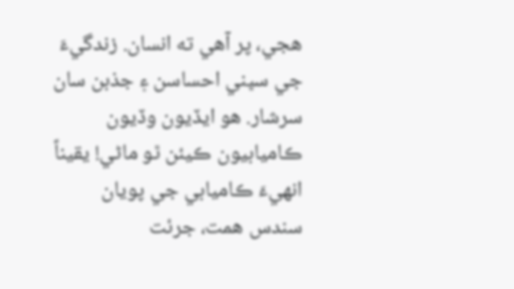هجي، پر آهي ته انسان. زندگيءَ جي سڀني احساسن ۽ جذبن سان سرشار. هو ايڏيون وڏيون ڪاميابيون ڪيئن ٿو ماڻي! يقيناً انهيءَ ڪاميابي جي پويان سندس همت، جرئت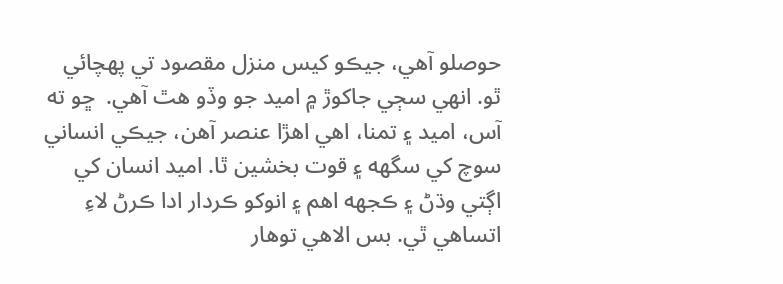حوصلو آهي، جيڪو کيس منزل مقصود تي پهچائي ٿو. انهي سڄي جاکوڙ ۾ اميد جو وڏو هٿ آهي.  ڇو ته آس، اميد ۽ تمنا، اهي اهڙا عنصر آهن، جيڪي انساني سوچ کي سگهه ۽ قوت بخشين ٿا. اميد انسان کي اڳتي وڌڻ ۽ ڪجهه اهم ۽ انوکو ڪردار ادا ڪرڻ لاءِ اتساهي ٿي. بس الاهي توهار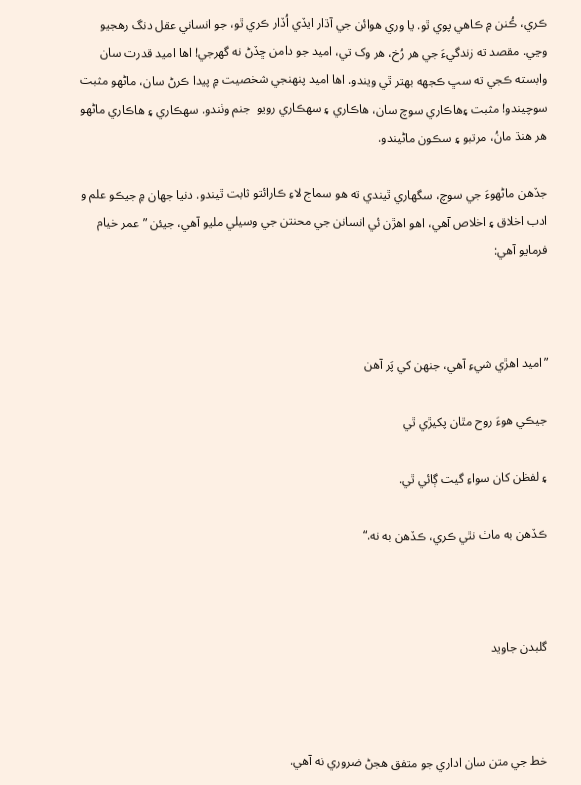ڪري، ڪُنن ۾ ڪاهي پوي ٿو. يا وري هوائن جي آڌار ايڏي اُڏار ڪري ٿو، جو انساني عقل دنگ رهجيو وڃي. مقصد ته زندگيءَ جي هر رُخ، هر وک تي، اميد جو دامن ڇڏڻ نه گهرجي! اها اميد قدرت سان وابسته ڪجي ته سڀ ڪجهه بهتر ٿي ويندو. اها اميد پنهنجي شخصيت ۾ پيدا ڪرڻ سان، ماڻهو مثبت سوچيندو! مثبت ۽هاڪاري سوچ سان، هاڪاري ۽ سهڪاري رويو  جنم وٺندو. سهڪاري ۽ هاڪاري ماڻهو هر هنڌ مانُ، مرتبو ۽ سڪون ماڻيندو.

جڏهن ماڻهوءَ جي سوچ، سگهاري ٿيندي ته هو سماج لاءِ ڪارائتو ثابت ٿيندو. دنيا جهان ۾ جيڪو علم و ادب اخلاق ۽ اخلاص آهي، اهو اهڙن ئي انسانن جي محنتن جي وسيلي مليو آهي، جيئن ”عمر خيام فرمايو آهي:



”اميد اهڙي شيءِ آهي، جنهن کي پَر آهن

جيڪي هوءَ روح مٿان پکيڙي ٿي

۽ لفظن کان سواءِ گيت ڳائي ٿي.

ڪڏهن به ماٺ نٿي ڪري، ڪڏهن به نه.“



گلبدن جاويد



خط جي متن سان اداري جو متفق هجڻ ضروري نه آهي.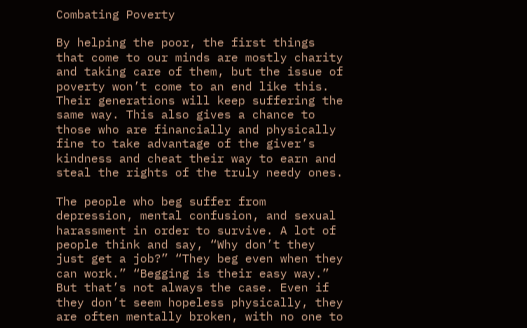Combating Poverty

By helping the poor, the first things that come to our minds are mostly charity and taking care of them, but the issue of poverty won’t come to an end like this. Their generations will keep suffering the same way. This also gives a chance to those who are financially and physically fine to take advantage of the giver’s kindness and cheat their way to earn and steal the rights of the truly needy ones.

The people who beg suffer from depression, mental confusion, and sexual harassment in order to survive. A lot of people think and say, “Why don’t they just get a job?” “They beg even when they can work.” “Begging is their easy way.” But that’s not always the case. Even if they don’t seem hopeless physically, they are often mentally broken, with no one to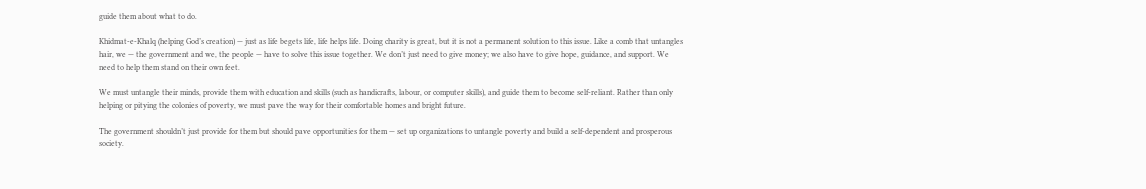guide them about what to do.

Khidmat-e-Khalq (helping God’s creation) — just as life begets life, life helps life. Doing charity is great, but it is not a permanent solution to this issue. Like a comb that untangles hair, we — the government and we, the people — have to solve this issue together. We don’t just need to give money; we also have to give hope, guidance, and support. We need to help them stand on their own feet.

We must untangle their minds, provide them with education and skills (such as handicrafts, labour, or computer skills), and guide them to become self-reliant. Rather than only helping or pitying the colonies of poverty, we must pave the way for their comfortable homes and bright future.

The government shouldn’t just provide for them but should pave opportunities for them — set up organizations to untangle poverty and build a self-dependent and prosperous society.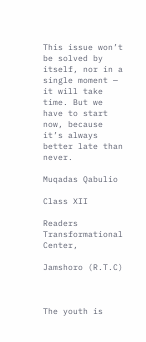This issue won’t be solved by itself, nor in a single moment — it will take time. But we have to start now, because it’s always better late than never.

Muqadas Qabulio

Class XII

Readers Transformational Center,

Jamshoro (R.T.C)



The youth is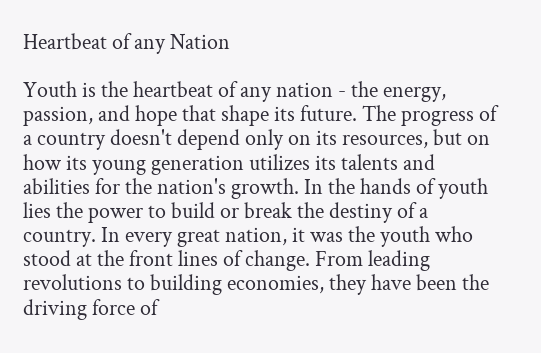Heartbeat of any Nation

Youth is the heartbeat of any nation - the energy, passion, and hope that shape its future. The progress of a country doesn't depend only on its resources, but on how its young generation utilizes its talents and abilities for the nation's growth. In the hands of youth lies the power to build or break the destiny of a country. In every great nation, it was the youth who stood at the front lines of change. From leading revolutions to building economies, they have been the driving force of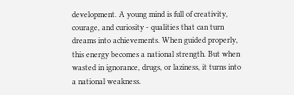development. A young mind is full of creativity, courage, and curiosity - qualities that can turn dreams into achievements. When guided properly, this energy becomes a national strength. But when wasted in ignorance, drugs, or laziness, it turns into a national weakness.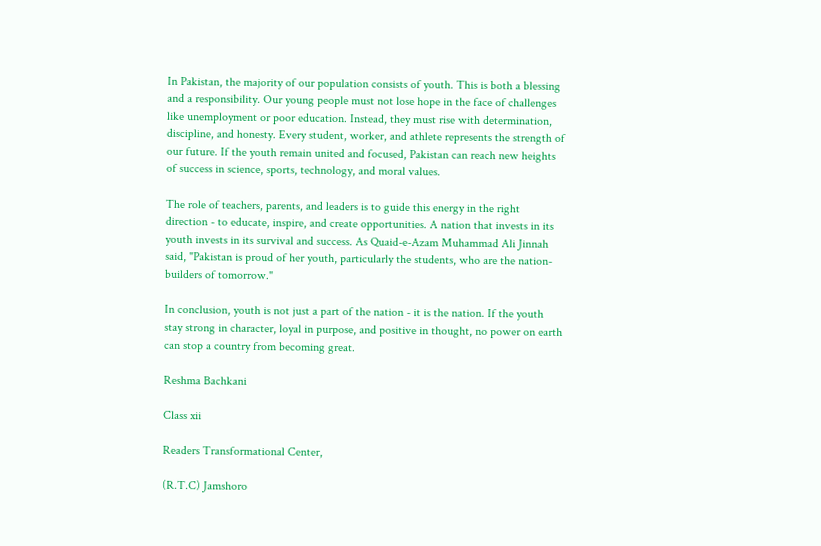In Pakistan, the majority of our population consists of youth. This is both a blessing and a responsibility. Our young people must not lose hope in the face of challenges like unemployment or poor education. Instead, they must rise with determination, discipline, and honesty. Every student, worker, and athlete represents the strength of our future. If the youth remain united and focused, Pakistan can reach new heights of success in science, sports, technology, and moral values.

The role of teachers, parents, and leaders is to guide this energy in the right direction - to educate, inspire, and create opportunities. A nation that invests in its youth invests in its survival and success. As Quaid-e-Azam Muhammad Ali Jinnah said, "Pakistan is proud of her youth, particularly the students, who are the nation-builders of tomorrow."

In conclusion, youth is not just a part of the nation - it is the nation. If the youth stay strong in character, loyal in purpose, and positive in thought, no power on earth can stop a country from becoming great.

Reshma Bachkani

Class xii

Readers Transformational Center,

(R.T.C) Jamshoro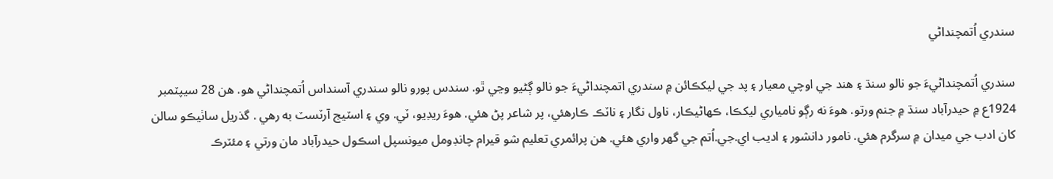سندري اُتمچنداڻي

سندري اُتمچنداڻيءَ جو نالو سنڌ ۽ هند جي اوچي معيار ۽ پد جي ليکڪائن ۾ سندري اتمچنداڻيءَ جو نالو ڳڻيو وڃي ٿو. سندس پورو نالو سندري آسنداس اُتمچنداڻي هو. هن 28 سيپٽمبر 1924ع ۾ حيدرآباد سنڌ ۾ جنم ورتو. هوءَ نه رڳو نامياري ليکڪا، ڪھاڻيڪار، ناول نگار ۽ ناٽڪ ڪارهئي، پر شاعر پڻ هئي. هوءَ ريڊيو، ٽي. وي ۽ اسٽيج آرٽسٽ به رهي . گذريل ساٺيڪو سالن کان ادب جي ميدان ۾ سرگرم هئي. نامور دانشور ۽ اديب اي.جي.اُتم جي گهر واري هئي. هن پرائمري تعليم شو قيرام چانڊومل ميونسپل اسڪول حيدرآباد مان ورتي ۽ مئٽرڪ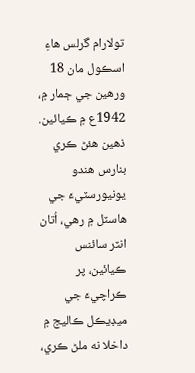تولارام گرلس هاءِ اسڪول مان 18 ورهين جي ڄمار ۾، 1942ع ۾ ڪيائين. ذهين هئڻ ڪري بنارس هندو يونيورسٽيءَ جي هاسٽل ۾ رهي، اُتان انٽر سائنس ڪيائين، پر ڪراچيءَ جي ميڊيڪل ڪاليج ۾ داخلا نه ملڻ ڪري،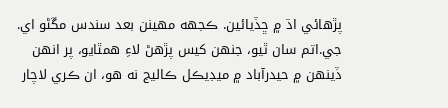پڙهائي اڌ ۾ ڇڏيائين. ڪجهه مھينن بعد سندس مڱڻو اي. جي.اتم سان ٿيو، جنھن کيس پڙهڻ لاءِ همٿايو، پر انھن ڏينھن ۾ حيدرآباد ۾ ميڊيڪل ڪاليج نه هو، ان ڪري لاچار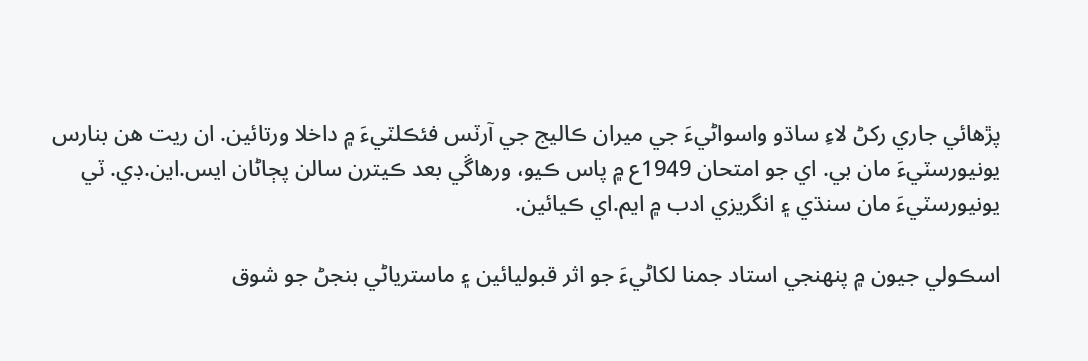پڙهائي جاري رکڻ لاءِ ساڌو واسواڻيءَ جي ميران ڪاليج جي آرٽس فئڪلٽيءَ ۾ داخلا ورتائين. ان ريت هن بنارس يونيورسٽيءَ مان بي. اي جو امتحان 1949ع ۾ پاس ڪيو، ورهاڱي بعد ڪيترن سالن پڄاڻان ايس.اين.ڊي. ٽي يونيورسٽيءَ مان سنڌي ۽ انگريزي ادب ۾ ايم.اي ڪيائين.

اسڪولي جيون ۾ پنھنجي استاد جمنا لکاڻيءَ جو اثر قبوليائين ۽ ماسترياڻي بنجڻ جو شوق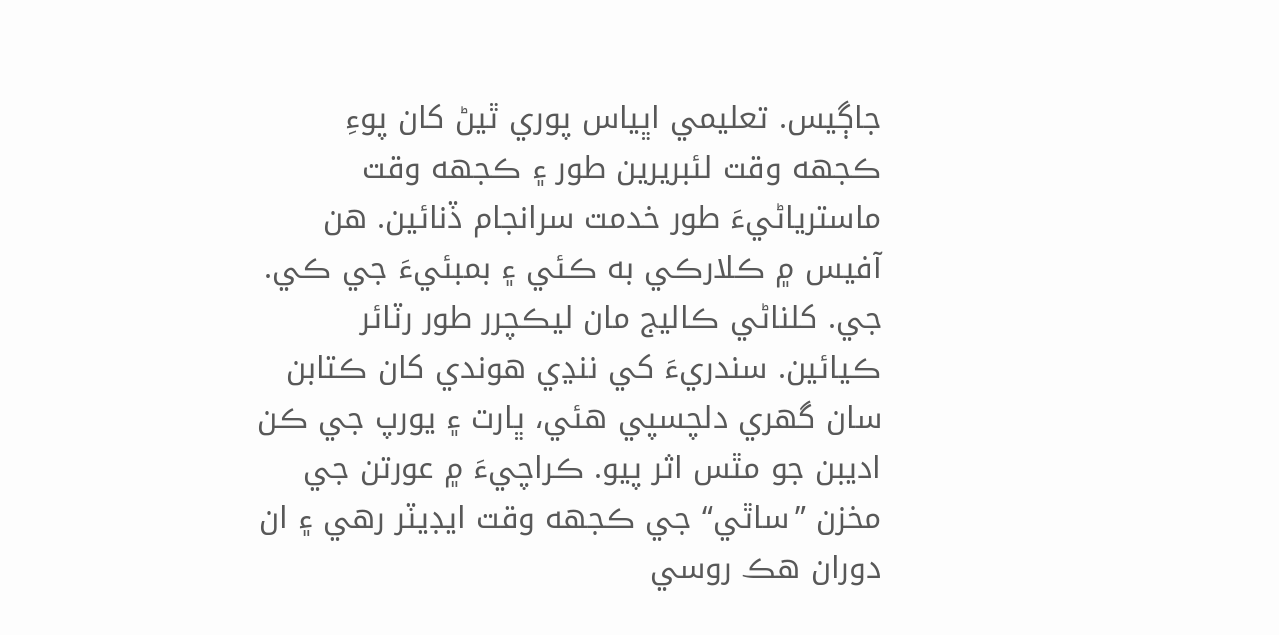جاڳيس. تعليمي اڀياس پوري ٿيڻ کان پوءِ ڪجهه وقت لئبريرين طور ۽ ڪجهه وقت ماسترياڻيءَ طور خدمت سرانجام ڏنائين. هن آفيس ۾ ڪلارڪي به ڪئي ۽ بمبئيءَ جي ڪي. جي. کلناڻي ڪاليج مان ليڪچرر طور رٽائر ڪيائين. سندريءَ کي ننڍي هوندي کان ڪتابن سان گهري دلچسپي هئي، ڀارت ۽ يورپ جي ڪن اديبن جو مٿس اثر پيو. ڪراچيءَ ۾ عورتن جي مخزن ”ساٿي“ جي ڪجهه وقت ايڊيٽر رهي ۽ ان دوران هڪ روسي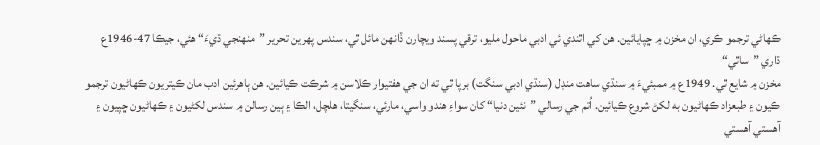ڪھاڻي ترجمو ڪري، ان مخزن ۾ ڇپايائين. هن کي اٿندي ئي ادبي ماحول مليو، ترقي پسند ويچارن ڏانھن مائل ٿي، سندس پھرين تحرير ”منھنجي ڌيءَ“ هئي، جيڪا 47-1946ع ڌاري ”ساٿي“
مخزن ۾ شايع ٿي. 1949ع ۾ ممبئيءَ ۾ سنڌي ساهت منڊل (سنڌي ادبي سنگت) برپا ٿي ته ان جي هفتيوار ڪلاسن ۾ شرڪت ڪيائين. هن ٻاهرئين ادب مان ڪيتريون ڪھاڻيون ترجمو ڪيون ۽ طبعزاد ڪھاڻيون به لکڻ شروع ڪيائين. اُتم جي رسالي ”نئين دنيا“ کان سواءِ هندو واسي، مارئي، سنگيتا، هلچل، الڪا ۽ ٻين رسالن ۾ سندس لکڻيون ۽ ڪھاڻيون ڇپيون ۽ آهستي آهستي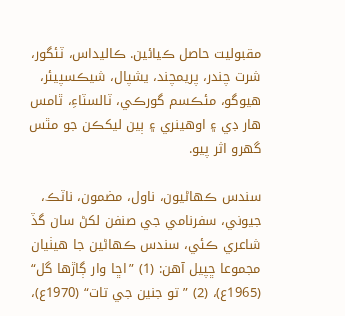مقبوليت حاصل ڪيائين. ڪاليداس، ٽئگور، شرت چندر، پريمچند، يشپال، شيڪسپيئر، هيوگو، مئڪسم گورڪي، ٽالسٽاءِ، ٿامس هار ڊي ۽ اوهينري ۽ ٻين ليکڪن جو مٿس گهرو اثر پيو.

سندس ڪھاڻيون، ناول، مضمون، ناٽڪ، جيوني، سفرنامي جي صنفن لکڻ سان گڏ شاعري ڪئي، سندس ڪھاڻين جا هيٺيان مجموعا ڇپيل آهن: (1) ”اڇا وار ڳاڙها گل“ (1965ع)، (2) ”تو جنين جي تات“ (1970ع)،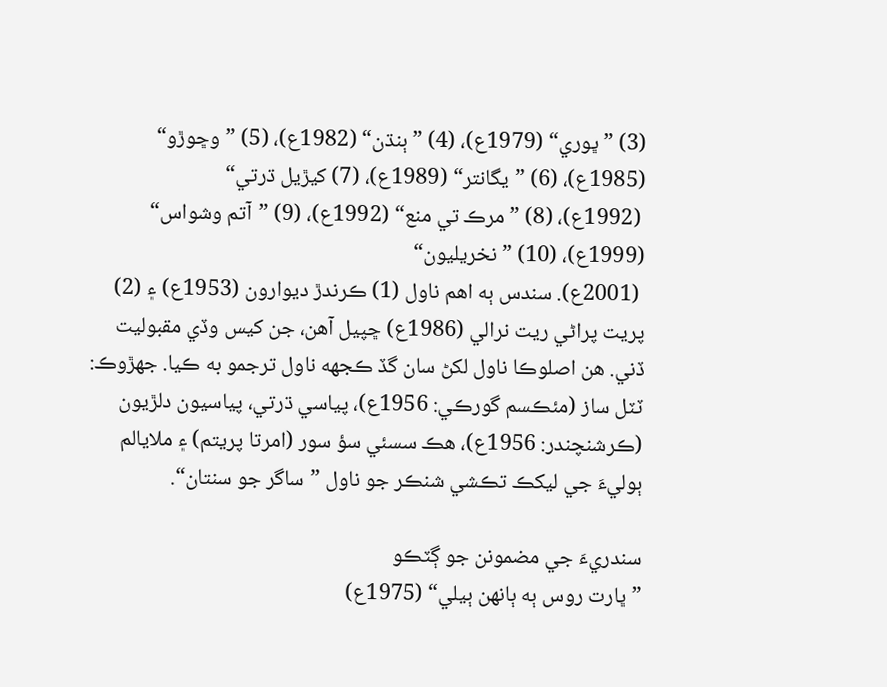(3) ”ڀوري“ (1979ع)، (4) ”ٻنڌن“ (1982ع)، (5) ”وڇوڙو“ (1985ع)، (6) ”يگانتر“ (1989ع)، (7) کيڙيل ڌرتي“
 (1992ع)، (8) ”مرڪ تي منع“ (1992ع)، (9) ”آتم وشواس“ (1999ع)، (10) ”نخريليون“
 (2001ع). سندس ٻه اهم ناول (1) ڪرندڙ ديوارون (1953ع) ۽ (2) پريت پراڻي ريت نرالي (1986ع) ڇپيل آهن، جن کيس وڏي مقبوليت ڏني. هن اصلوڪا ناول لکڻ سان گڏ ڪجهه ناول ترجمو به ڪيا. جھڙوڪ: ٽٽل ساز (مئڪسم گورڪي: 1956ع)، پياسي ڌرتي، پياسيون دلڙيون (ڪرشنچندر: 1956ع)، هڪ سسئي سؤ سور (امرتا پريتم) ۽ ملايالم ٻوليءَ جي ليکڪ تڪشي شنڪر جو ناول ”ساگر جو سنتان“.

سندريءَ جي مضمونن جو ڳٽڪو
”ڀارت روس ٻه ٻانھن ٻيلي“ (1975ع)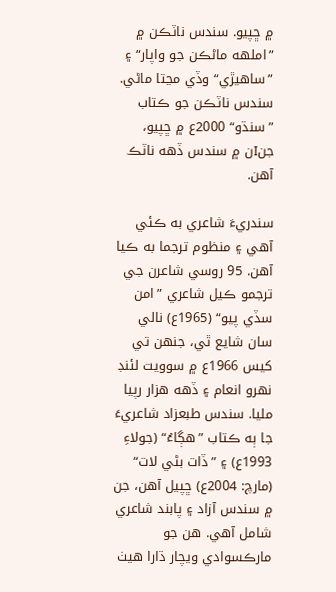۾ ڇپيو. سندس ناٽڪن ۾ ”املھه ماڻڪن جو واپار“ ۽ ”ساهيڙي“ وڏي مڃتا ماڻي. سندس ناٽڪن جو ڪتاب ”سنڌو“ 2000ع ۾ ڇپيو، جنIن ۾ سندس ڏهه ناٽڪ آهن.

سندريءَ شاعري به ڪئي آهي ۽ منظوم ترجما به ڪيا آهن. 95 روسي شاعرن جي ترجمو ڪيل شاعري ”امن سڏي پيو“ (1965ع) نالي سان شايع ٿي، جنھن تي کيس 1966ع ۾ سوويت لئنڊ نھرو انعام ۽ ڏهه هزار رپيا مليا. سندس طبعزاد شاعريءَ جا ٻه ڪتاب ”هڳاءُ“ (جولاءِ 1993ع) ۽ ”ڏات بڻي لات“ (مارچ: 2004ع) ڇپيل آهن، جن ۾ سندس آزاد ۽ پابند شاعري شامل آهي. هن جو مارڪسوادي ويچار ڌارا هيٺ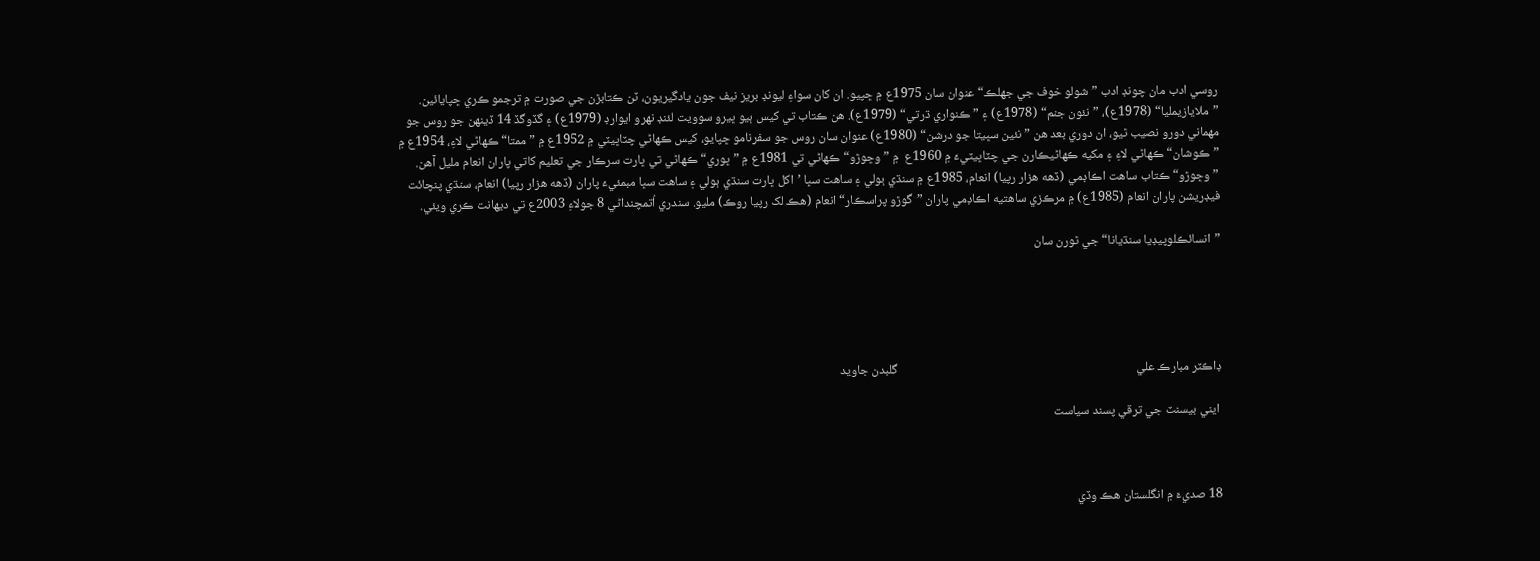روسي ادب مان چونڊ ادب ”شولو خوف جي جهلڪ“ عنوان سان 1975ع ۾ ڇپيو. ان کان سواءِ ليونڊ بريز نيف جون يادگيريون، ٽن ڪتابڙن جي صورت ۾ ترجمو ڪري ڇپايائين. ”ملايازيمليا“ (1978ع)، ”نئون جنم“ (1978ع) ۽ ”ڪنواري ڌرتي“ (1979ع). هن ڪتاب تي کيس ٻيو ڀيرو سوويت لئنڊ نھرو ايوارڊ (1979ع) ۽ گڏوگڏ 14 ڏينھن جو روس جو مھماني دورو نصيب ٿيو، ان دوري بعد هن ”نئين سڀيتا جو درشن“ (1980ع) عنوان سان روس جو سفرنامو ڇپايو، کيس ڪھاڻي چٽاڀيٽي ۾ 1952ع ۾ ”ممتا“ ڪھاڻي لاءِ، 1954ع ۾ ”ڪوشان“ ڪھاڻي لاءِ ۽ مکيه ڪھاڻيڪارن جي چٽاڀيٽيءَ ۾ 1960ع  ۾ ”وڇوڙو“ ڪھاڻي تي 1981ع ۾ ”ڀوري“ ڪھاڻي تي ڀارت سرڪار جي تعليم کاتي پاران انعام مليل آهن. ”وڇوڙو“ ڪتاب ساهت اڪاڊمي (ڏهه هزار رپيا) انعام، 1985ع ۾ سنڌي ٻولي ۽ ساهت سڀا ’اکل ڀارت سنڌي ٻولي ۽ ساهت سڀا مبمئيءَ پاران (ڏهه هزار رپيا) انعام، سنڌي پنچائت فيڊريشن پاران انعام (1985ع) ۾ مرڪزي ساهتيه اڪاڊمي پاران ”گوڙو پراسڪار“ انعام (هڪ لک رپيا روڪ) مليو. سندري اُتمچنداڻي 8 جولاءِ 2003ع تي ديھانت ڪري ويئي.

”انسائڪلوپيڊيا سنڌيانا“ جي ٿورن سان





ڊاڪٽر مبارڪ علي                                                                                   گلبدن جاويد

 ايني بيسنٽ جي ترقي پسند سياست



18 صديءَ ۾ انگلستان هڪ وڏي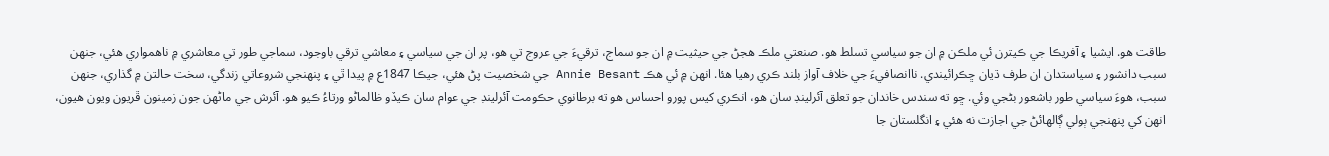طاقت هو. ايشيا ۽ آفريڪا جي ڪيترن ئي ملڪن ۾ ان جو سياسي تسلط هو. صنعتي ملڪ هجڻ جي حيثيت ۾ ان جو سماج، ترقيءَ جي عروج تي هو، پر ان جي سياسي ۽ معاشي ترقي باوجود، سماجي طور تي معاشري ۾ ناهمواري هئي، جنھن سبب دانشور ۽ سياستدان ان طرف ڌيان ڇڪرائيندي. ناانصافيءَ جي خلاف آواز بلند ڪري رهيا هئا. انھن ۾ ئي هڪ Annie Besant جي شخصيت پڻ هئي، جيڪا 1847ع ۾ پيدا ٿي ۽ پنھنجي شروعاتي زندگي، سخت حالتن ۾ گذاري، جنھن سبب، هوءَ سياسي طور باشعور بڻجي وئي. ڇو ته سندس خاندان جو تعلق آئرلينڊ سان هو، انڪري کيس پورو احساس هو ته برطانوي حڪومت آئرلينڊ جي عوام سان ڪيڏو ظالماڻو ورتاءُ ڪيو هو. آئرش جي ماڻھن جون زمينون ڦريون ويون هيون، انھن کي پنھنجي ٻولي ڳالھائڻ جي اجازت نه هئي ۽ انگلستان جا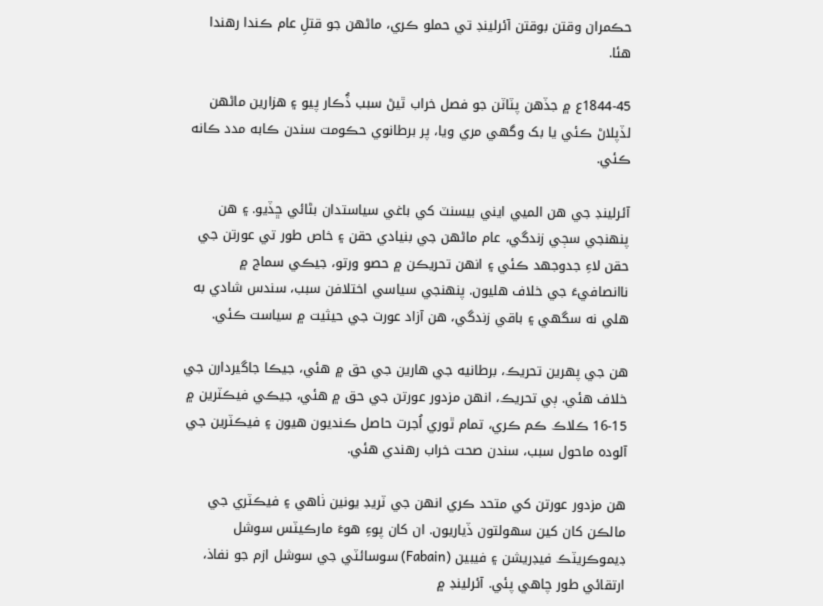حڪمران وقتن بوقتن آئرلينڊ تي حملو ڪري، ماڻھن جو قتلِ عام ڪندا رهندا هئا.

1844-45ع ۾ جڏهن پٽاٽن جو فصل خراب ٿيڻ سبب ڏُڪار پيو ۽ هزارين ماڻھن لڏپلاڻ ڪئي يا بک وگهي مري ويا، پر برطانوي حڪومت سندن ڪابه مدد ڪانه ڪئي.

آئرلينڊ جي هن الميي ايني بيسنٽ کي باغي سياستدان بڻائي ڇڏيو. ۽ هن پنھنجي سڄي زندگي، عام ماڻھن جي بنيادي حقن ۽ خاص طور تي عورتن جي حقن لاءِ جدوجھد ڪئي ۽ انھن تحريڪن ۾ حصو ورتو، جيڪي سماج ۾ ناانصافيءَ جي خلاف هليون. پنھنجي سياسي اختلافن سبب، سندس شادي به هلي نه سگهي ۽ باقي زندگي، هن آزاد عورت جي حيثيت ۾ سياست ڪئي.

هن جي پھرين تحريڪ، برطانيه جي هارين جي حق ۾ هئي، جيڪا جاگيردارن جي خلاف هئي. ٻي تحريڪ، انھن مزدور عورتن جي حق ۾ هئي، جيڪي فيڪٽرين ۾ 15-16 ڪلاڪ ڪم ڪري، تمام ٿوري اُجرت حاصل ڪنديون هيون ۽ فيڪٽرين جي آلوده ماحول سبب، سندن صحت خراب رهندي هئي.

هن مزدور عورتن کي متحد ڪري انھن جي ٽريڊ يونين ٺاهي ۽ فيڪٽري جي مالڪن کان کين سھولتون ڏياريون. ان کان پوءِ هوءَ مارڪيٽس سوشل ڊيموڪريٽڪ فيڊريشن ۽ فيبين (Fabain) سوسائٽي جي سوشل ازم جو نفاذ، ارتقائي طور چاهي پئي. آئرلينڊ ۾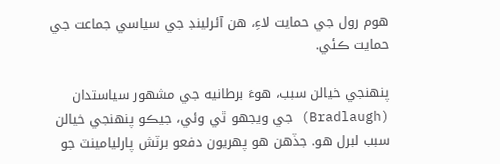هوم رول جي حمايت لاءِ، هن آئرلينڊ جي سياسي جماعت جي حمايت ڪئي.

پنھنجي خيالن سبب، هوءَ برطانيه جي مشھور سياستدان (Bradlaugh) جي ويجهو ٿي وئي، جيڪو پنھنجي خيالن سبب لبرل هو. جڏهن هو پھريون دفعو برٽش پارليامينٽ جو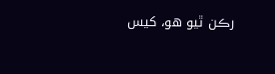رڪن ٿيو هو، کيس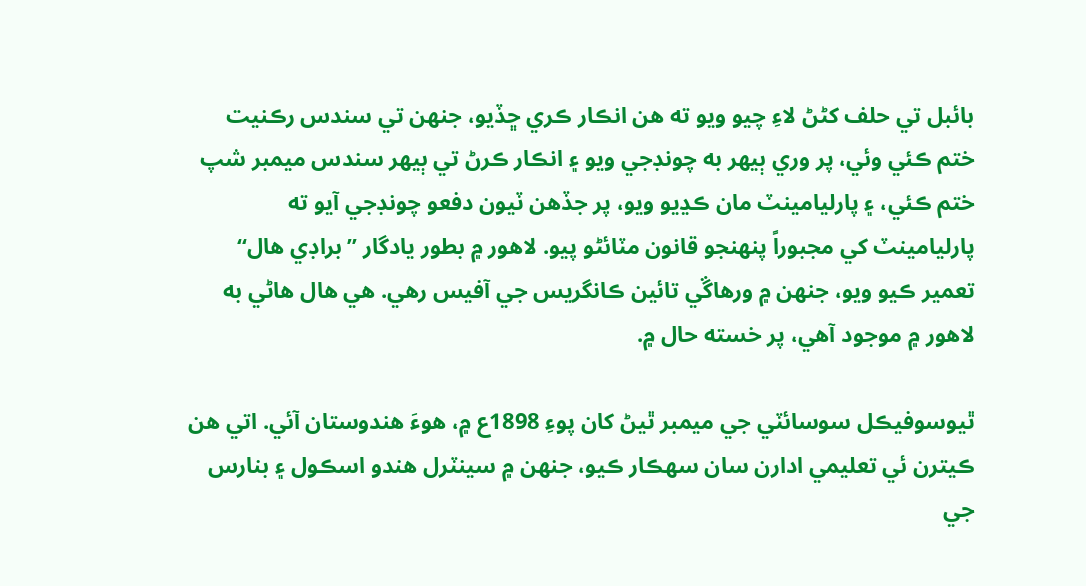بائبل تي حلف کڻڻ لاءِ چيو ويو ته هن انڪار ڪري ڇڏيو، جنھن تي سندس رڪنيت ختم ڪئي وئي، پر وري ٻيھر به چونڊجي ويو ۽ انڪار ڪرڻ تي ٻيھر سندس ميمبر شپ ختم ڪئي، ۽ پارليامينٽ مان ڪڍيو ويو، پر جڏهن ٽيون دفعو چونڊجي آيو ته پارليامينٽ کي مجبوراً پنھنجو قانون مٽائڻو پيو. لاهور ۾ بطور يادگار ”براڊي هال“ تعمير ڪيو ويو، جنھن ۾ ورهاڱي تائين ڪانگريس جي آفيس رهي. هي هال هاڻي به لاهور ۾ موجود آهي، پر خسته حال ۾.

ٿيوسوفيڪل سوسائٽي جي ميمبر ٿيڻ کان پوءِ 1898ع ۾، هوءَ هندوستان آئي. اتي هن ڪيترن ئي تعليمي ادارن سان سھڪار ڪيو، جنھن ۾ سينٽرل هندو اسڪول ۽ بنارس جي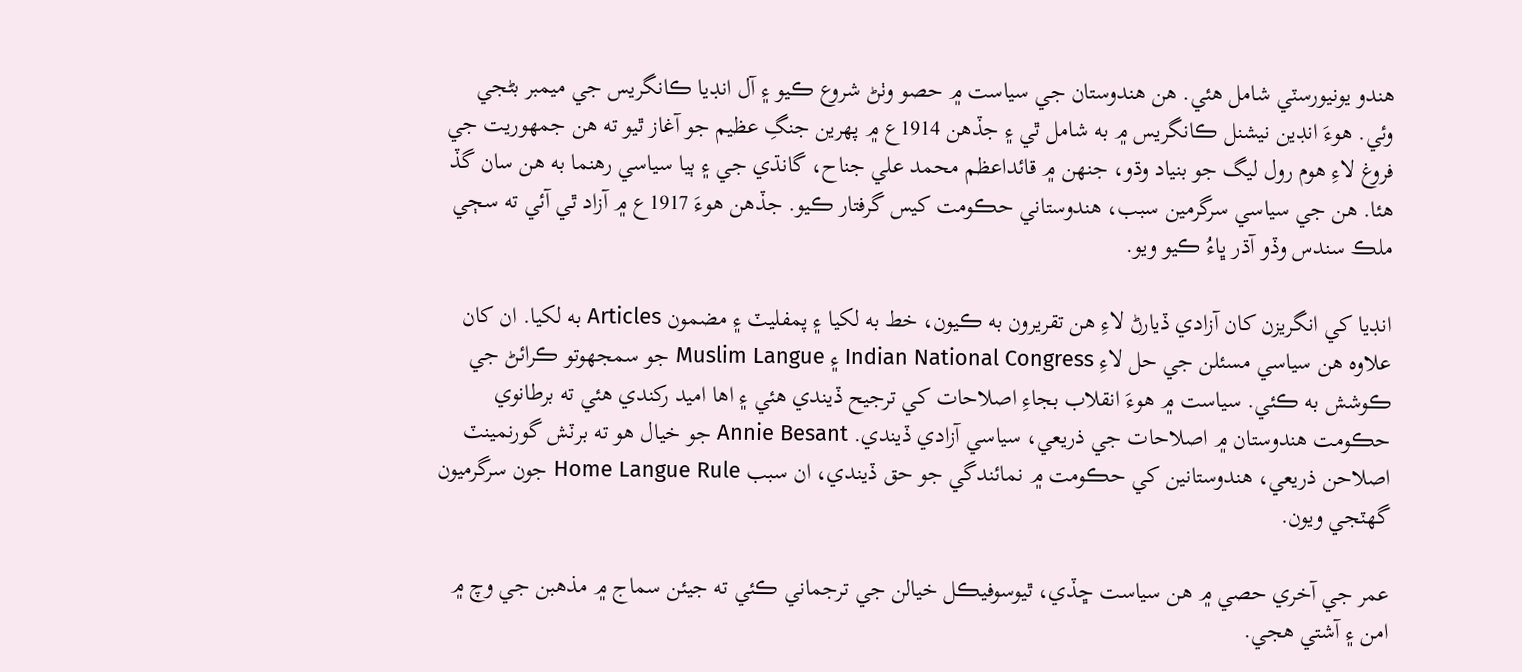هندو يونيورسٽي شامل هئي. هن هندوستان جي سياست ۾ حصو وٺڻ شروع ڪيو ۽ آل انڊيا ڪانگريس جي ميمبر بڻجي وئي. هوءَ انڊين نيشنل ڪانگريس ۾ به شامل ٿي ۽ جڏهن 1914ع ۾ پھرين جنگِ عظيم جو آغاز ٿيو ته هن جمھوريت جي فروغ لاءِ هوم رول ليگ جو بنياد وڌو، جنھن ۾ قائداعظم محمد علي جناح، گانڌي جي ۽ ٻيا سياسي رهنما به هن سان گڏ هئا. هن جي سياسي سرگرمين سبب، هندوستاني حڪومت کيس گرفتار ڪيو. جڏهن هوءَ 1917ع ۾ آزاد ٿي آئي ته سڄي ملڪ سندس وڏو آڌر ڀاءُ ڪيو ويو.

انڊيا کي انگريزن کان آزادي ڏيارڻ لاءِ هن تقريرون به ڪيون، خط به لکيا ۽ پمفليٽ ۽ مضمون Articles به لکيا. ان کان علاوه هن سياسي مسئلن جي حل لاءِ Indian National Congress ۽ Muslim Langue جو سمجهوتو ڪرائڻ جي ڪوشش به ڪئي. سياست ۾ هوءَ انقلاب بجاءِ اصلاحات کي ترجيح ڏيندي هئي ۽ اها اميد رکندي هئي ته برطانوي حڪومت هندوستان ۾ اصلاحات جي ذريعي، سياسي آزادي ڏيندي. Annie Besant جو خيال هو ته برٽش گورنمينٽ اصلاحن ذريعي، هندوستانين کي حڪومت ۾ نمائندگي جو حق ڏيندي، ان سبب Home Langue Rule جون سرگرميون گهٽجي ويون.

عمر جي آخري حصي ۾ هن سياست ڇڏي، ٿيوسوفيڪل خيالن جي ترجماني ڪئي ته جيئن سماج ۾ مذهبن جي وچ ۾ امن ۽ آشتي هجي.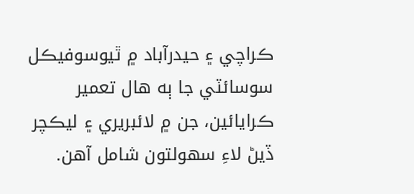ڪراچي ۽ حيدرآباد ۾ ٿيوسوفيڪل سوسائٽي جا ٻه هال تعمير ڪرايائين، جن ۾ لائبريري ۽ ليڪچر ڏيڻ لاءِ سھولتون شامل آهن.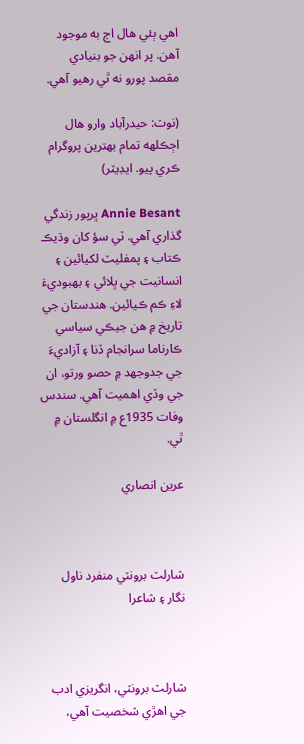اهي ٻئي هال اڄ به موجود آهن. پر انھن جو بنيادي مقصد پورو نه ٿي رهيو آهي.

(نوٽ: حيدرآباد وارو هال اڄڪلھه تمام بھترين پروگرام ڪري پيو. ايڊيٽر)

Annie Besant ڀرپور زندگي گذاري آهي. ٽي سؤ کان وڌيڪ ڪتاب ۽ پمفليٽ لکيائين ۽ انسانيت جي ڀلائي ۽ بھبوديءَ لاءِ ڪم ڪيائين. هندستان جي تاريخ ۾ هن جيڪي سياسي ڪارناما سرانجام ڏنا ۽ آزاديءَ جي جدوجھد ۾ حصو ورتو، ان جي وڏي اهميت آهي. سندس وفات 1935ع ۾ انگلستان ۾ ٿي.

عرين انصاري



شارلٽ برونٽي منفرد ناول نگار ۽ شاعرا



شارلٽ برونٽي، انگريزي ادب جي اهڙي شخصيت آهي،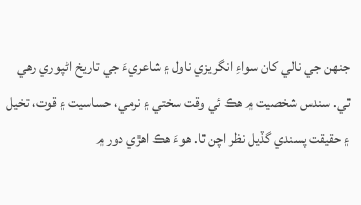جنھن جي نالي کان سواءِ انگريزي ناول ۽ شاعريءَ جي تاريخ اڻپوري رهي ٿي. سندس شخصيت ۾ هڪ ئي وقت سختي ۽ نرمي، حساسيت ۽ قوت، تخيل ۽ حقيقت پسندي گڏيل نظر اچن ٿا. هوءَ هڪ اهڙي دور ۾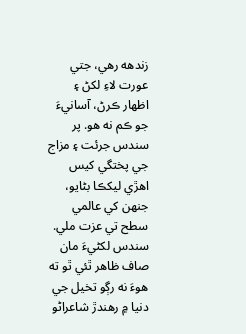زندهه رهي، جتي عورت لاءِ لکڻ ۽ اظھار ڪرڻ، آسانيءَ جو ڪم نه هو. پر سندس جرئت ۽ مزاج جي پختگي کيس اهڙي ليکڪا بڻايو، جنھن کي عالمي سطح تي عزت ملي. سندس لکڻيءَ مان صاف ظاهر ٿئي ٿو ته هوءَ نه رڳو تخيل جي دنيا ۾ رهندڙ شاعراڻو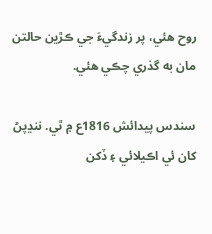روح هئي، پر زندگيءَ جي ڪڙين حالتن مان به گذري چڪي هئي.

سندس پيدائش 1816ع ۾ ٿي. ننڍپڻ کان ئي اڪيلائي ۽ ڏکن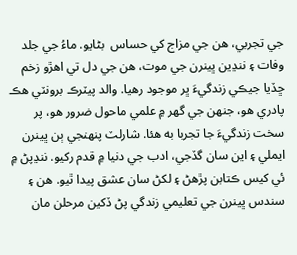جي تجربي، هن جي مزاج کي حساس  بڻايو. ماءُ جي جلد وفات ۽ ننڍين ڀينرن جي موت، هن جي دل تي اهڙو زخم ڇڏيا جيڪي زندگيءَ ڀر موجود رهيا. والد پيٽرڪ برونٽي هڪ پادري هو، جنھن جي گهر ۾ علمي ماحول ضرور هو، پر سخت زندگيءَ جا تجربا به هئا. شارلٽ پنھنجي ٻن ڀينرن ايملي ۽ اين سان گڏجي، ادب جي دنيا ۾ قدم رکيو. ننڍپڻ ۾ ئي کيس ڪتابن پڙھڻ ۽ لکڻ سان عشق پيدا ٿيو. هن ۽ سندس ڀينرن جي تعليمي زندگي پڻ ڏکين مرحلن مان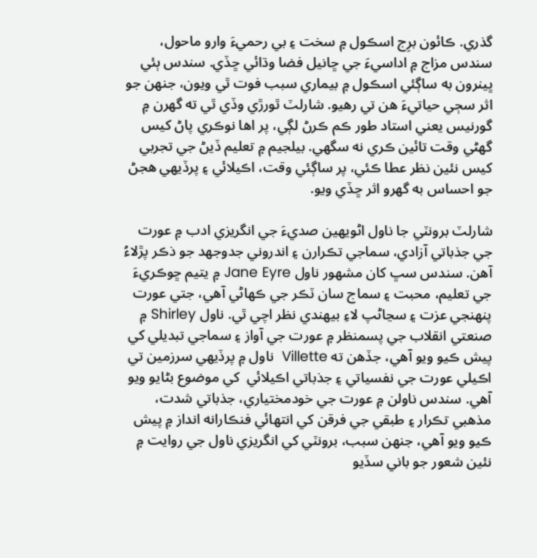گذري. ڪائون برِج اسڪول ۾ سخت ۽ بي رحميءَ وارو ماحول، سندس مزاج ۾ اداسيءَ جي ڇانيل فضا وڌائي ڇڏي. سندس ٻئي ڀينرون به ساڳئي اسڪول ۾ بيماري سبب فوت ٿي ويون، جنھن جو اثر سڄي حياتيءَ ھن تي رهيو. شارلٽ ٿورڙي وڏي ٿي ته گهرن ۾ گورنيس يعني استاد طور ڪم ڪرڻ لڳي، پر اها نوڪري پاڻ کيس گهڻي وقت تائين ڪري نه سگهي. بيلجيم ۾ تعليم ڏيڻ جي تجربي کيس نئين نظر عطا ڪئي، پر ساڳئي وقت، اڪيلائي ۽ پرڏيھي هجڻ جو احساس به گهرو اثر ڇڏي ويو.

شارلٽ برونٽي جا ناول اڻويھين صديءَ جي انگريزي ادب ۾ عورت جي جذباتي آزادي، سماجي تڪرارن ۽ اندروني جدوجھد جو ذڪر پڙلاءُ آھن. سندس سڀ کان مشھور ناول Jane Eyre ۾ يتيم ڇوڪريءَ جي تعليم، محبت ۽ سماج سان ٽڪر جي ڪھاڻي آهي، جتي عورت پنھنجي عزت ۽ سڃاڻپ لاءِ بيھندي نظر اچي ٿي. ناول Shirley ۾ صنعتي انقلاب جي پسمنظر ۾ عورت جي آواز ۽ سماجي تبديلي کي پيش ڪيو ويو آهي، جڏهن ته Villette  ناول ۾ پرڏيھي سرزمين تي اڪيلي عورت جي نفسياتي ۽ جذباتي اڪيلائي  کي موضوع بڻايو ويو آهي. سندس ناولن ۾ عورت جي خودمختياري، جذباتي شدت، مذهبي تڪرار ۽ طبقي جي فرقن کي انتهائي فنڪارانه انداز ۾ پيش ڪيو ويو آهي، جنھن سبب، برونٽي کي انگريزي ناول جي روايت ۾ نئين شعور جو باني سڏيو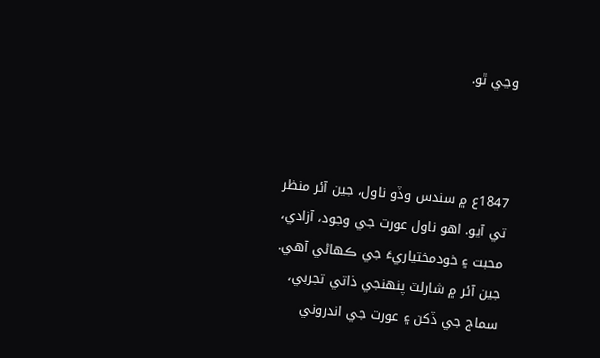وڃي ٿو.



1847ع ۾ سندس وڏو ناول، جين آئر منظر تي آيو. اهو ناول عورت جي وجود، آزادي، محبت ۽ خودمختياريءَ جي ڪھاڻي آهي. جين آئر ۾ شارلٽ پنھنجي ذاتي تجربي، سماج جي ڏکن ۽ عورت جي اندروني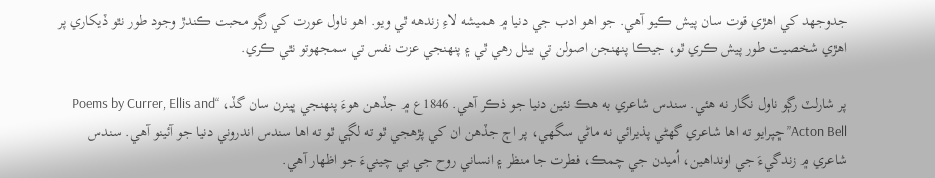جدوجھد کي اهڙي قوت سان پيش ڪيو آهي. جو اهو ادب جي دنيا ۾ هميشه لاءِ زندهه ٿي ويو. اهو ناول عورت کي رڳو محبت ڪندڙ وجود طور نٿو ڏيکاري پر اهڙي شخصيت طور پيش ڪري ٿو، جيڪا پنھنجن اصولن تي بيٺل رهي ٿي ۽ پنھنجي عزت نفس تي سمجهوتو نٿي ڪري.

پر شارلٽ رڳو ناول نگار نه هئي. سندس شاعري به هڪ نئين دنيا جو ذڪر آهي. 1846ع ۾ جڏهن هوءَ پنھنجي ڀينرن سان گڏ، “Poems by Currer, Ellis and Acton Bell” ڇپرايو ته اها شاعري گهڻي پذيرائي نه ماڻي سگهي، پر اڄ جڏهن ان کي پڙهجي ٿو ته لڳي ٿو ته اها سندس اندروني دنيا جو آئينو آهي. سندس شاعري ۾ زندگيءَ جي اونداهين، اُميدن جي چمڪ، فطرت جا منظر ۽ انساني روح جي بي چينيءَ جو اظھار آهي.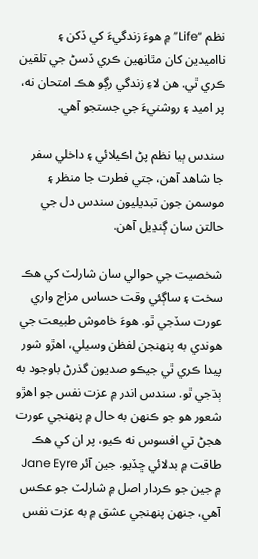نظم “Life” ۾ هوءَ زندگيءَ کي ڏکن ۽ نااميدين کان مٿانهين ڪري ڏسڻ جي تلقين ڪري ٿي. هن لاءِ زندگي رڳو هڪ امتحان نه، پر اميد ۽ روشنيءَ جي جستجو آهي.

سندس ٻيا نظم پڻ اڪيلائي ۽ داخلي سفر جا شاهد آهن، جتي فطرت جا منظر ۽ موسمن جون تبديليون سندس دل جي حالتن سان ڳنڍيل آهن.

شخصيت جي حوالي سان شارلٽ کي هڪ سخت ۽ ساڳئي وقت حساس مزاج واري عورت سڏجي ٿو. هوءَ خاموش طبيعت جي هوندي به پنھنجن لفظن وسيلي، اهڙو شور پيدا ڪري ٿي جيڪو صديون گذرڻ باوجود به ٻڌجي ٿو. سندس اندر ۾ عزت نفس جو اهڙو شعور هو جو ڪنھن به حال ۾ پنھنجي عورت هجڻ تي افسوس نه ڪيو، پر ان کي هڪ طاقت ۾ بدلائي ڇڏيو. جين آئر Jane Eyre ۾ جين جو ڪردار اصل ۾ شارلٽ جو عڪس آهي، جنھن پنھنجي عشق ۾ به عزت نفس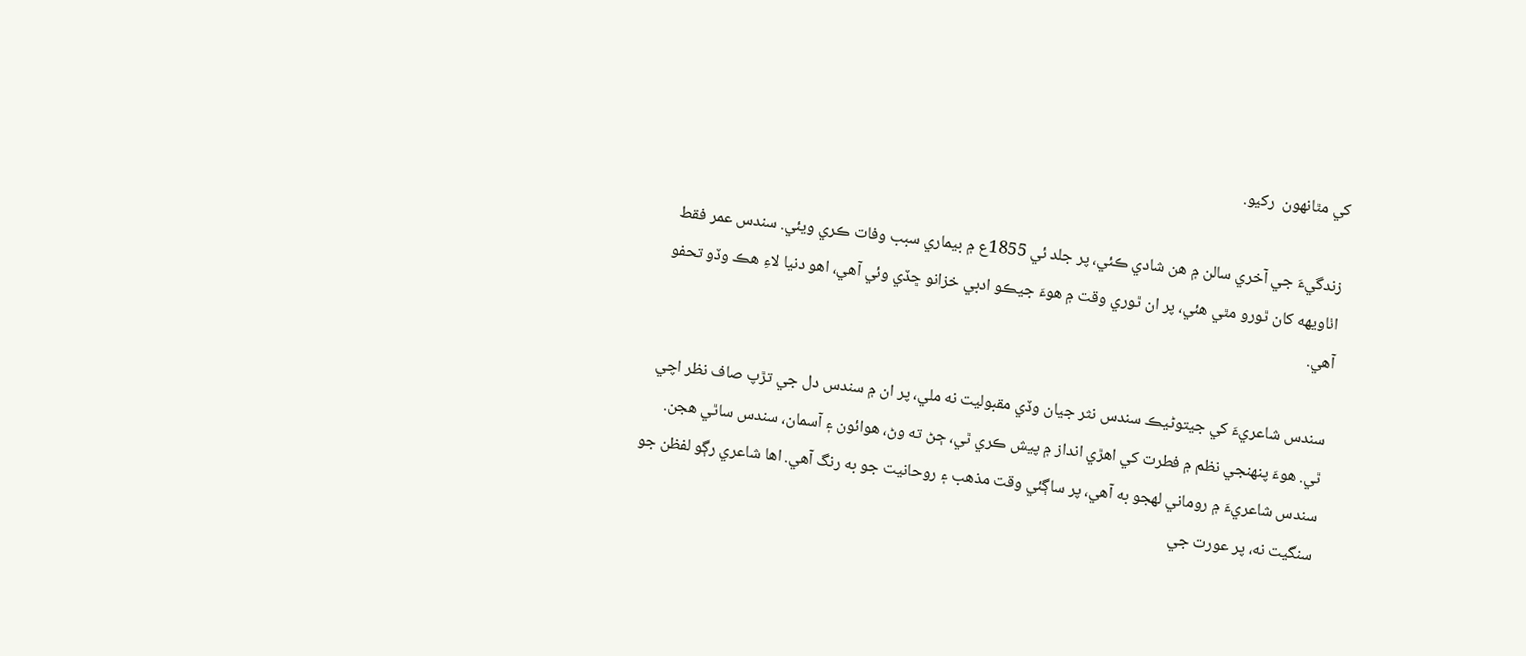کي مٿانھون  رکيو.

زندگيءَ جي آخري سالن ۾ هن شادي ڪئي، پر جلد ئي 1855ع ۾ بيماري سبب وفات ڪري ويئي. سندس عمر فقط اٺاويھه کان ٿورو مٿي هئي، پر ان ٿوري وقت ۾ هوءَ جيڪو ادبي خزانو ڇڏي وئي آهي، اهو دنيا لاءِ هڪ وڏو تحفو آهي.

سندس شاعريءَ کي جيتوڻيڪ سندس نثر جيان وڏي مقبوليت نه ملي، پر ان ۾ سندس دل جي تڙپ صاف نظر اچي ٿي. هوءَ پنھنجي نظم ۾ فطرت کي اهڙي انداز ۾ پيش ڪري ٿي، ڄڻ ته وڻ، هوائون ۽ آسمان، سندس ساٿي هجن. سندس شاعريءَ ۾ روماني لھجو به آهي، پر ساڳئي وقت مذهب ۽ روحانيت جو به رنگ آهي. اها شاعري رڳو لفظن جو سنگيت نه، پر عورت جي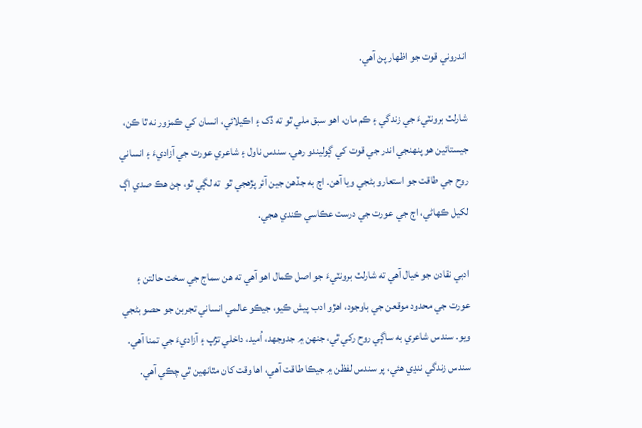اندروني قوت جو اظھار پڻ آهي.

شارلٽ برونٽيءَ جي زندگي ۽ ڪم مان، اهو سبق ملي ٿو ته ڏک ۽ اڪيلائي، انسان کي ڪمزور نه ٿا ڪن، جيستائين هو پنھنجي اندر جي قوت کي ڳوليندو رهي. سندس ناول ۽ شاعري عورت جي آزاديءَ ۽ انساني روح جي طاقت جو استعارو بڻجي ويا آهن. اڄ به جڏهن جين آئر پڙھجي ٿو  ته لڳي ٿو، ڄڻ هڪ صدي اڳ لکيل ڪھاڻي، اڄ جي عورت جي درست عڪاسي ڪندي هجي.

ادبي نقادن جو خيال آهي ته شارلٽ برونٽيءَ جو اصل ڪمال اهو آهي ته هن سماج جي سخت حالتن ۽ عورت جي محدود موقعن جي باوجود، اهڙو ادب پيش ڪيو، جيڪو عالمي انساني تجربن جو حصو بڻجي ويو. سندس شاعري به ساڳي روح رکي ٿي، جنھن ۾ جدوجھد، اُميد، داخلي تڙپ ۽ آزاديءَ جي تمنا آهي. سندس زندگي ننڍي هئي، پر سندس لفظن ۾ جيڪا طاقت آهي، اها وقت کان مٿانھين ٿي چڪي آهي.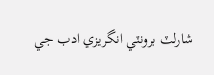شارلٽ برونٽي انگريزي ادب جي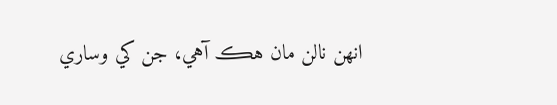انھن نالن مان هڪ آهي، جن کي وساري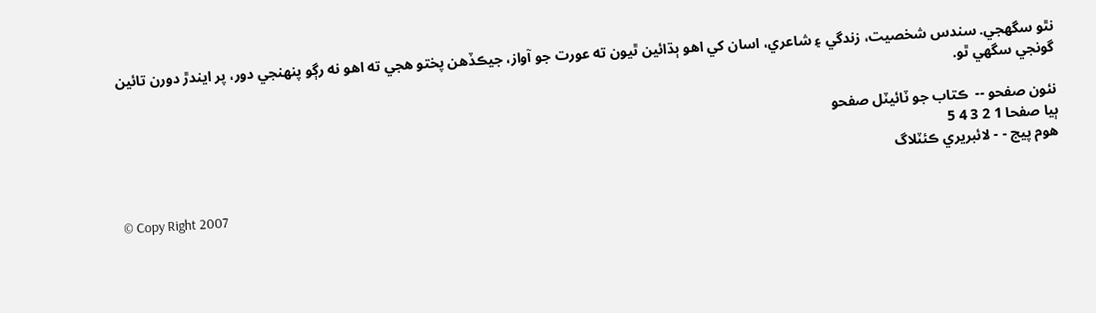نٿو سگهجي. سندس شخصيت، زندگي ۽ شاعري، اسان کي اهو ٻڌائين ٿيون ته عورت جو آواز، جيڪڏهن پختو هجي ته اهو نه رڳو پنھنجي دور، پر ايندڙ دورن تائين گونجي سگهي ٿو.

نئون صفحو --  ڪتاب جو ٽائيٽل صفحو
ٻيا صفحا 1 2 3 4 5
هوم پيج - - لائبريري ڪئٽلاگ

© Copy Right 2007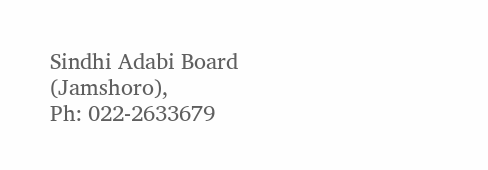Sindhi Adabi Board (Jamshoro),
Ph: 022-2633679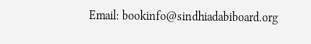Email: bookinfo@sindhiadabiboard.org